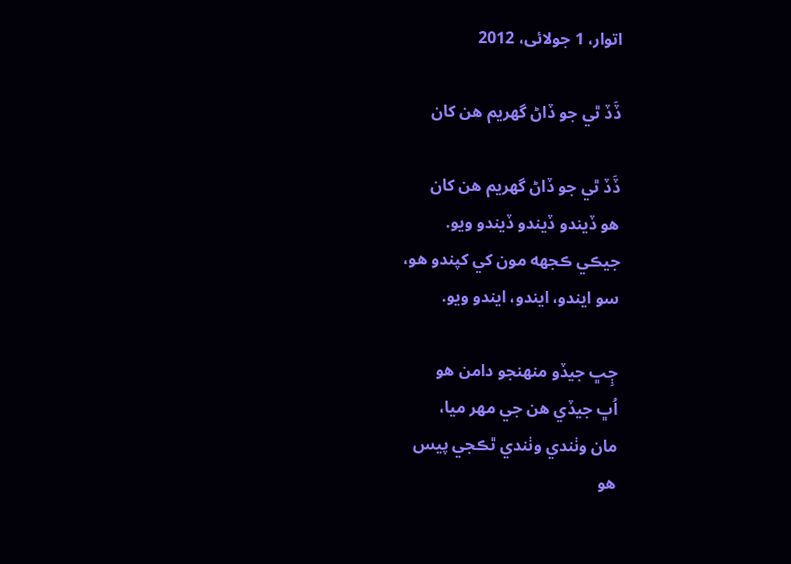اتوار، 1 جولائی، 2012

ڏَڏ ٿي جو ڏاڻ گهريم هن کان

ڏَڏ ٿي جو ڏاڻ گهريم هن کان
هو ڏيندو ڏيندو ڏيندو ويو.
جيڪي ڪجهه مون کي کپندو هو،
سو ايندو، ايندو، ايندو ويو.

ڄِڀ جيڏو منهنجو دامن هو
اُڀ جيڏي هن جي مهر ميا،
مان وٺندي وٺندي ٿڪجي پيس
هو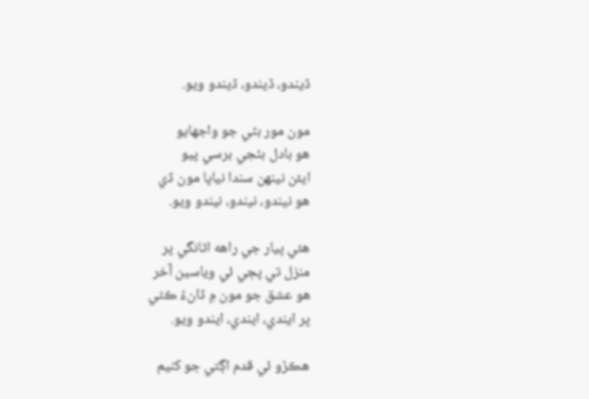ڏيندو، ڏيندو، ڏيندو ويو.

مون مور بڻي جو واجهايو
هو بادل بڻجي برسي پيو
ايئن نينهن سندا نياپا مون ڏي
هو نيندو، نيندو، نيندو ويو.

هئي پيار جي راهه اڻانگي پر
منزل تي پڄي ئي وياسين آخر
هو عشق جو مون ۾ ڏانءُ ڪٿي
پر ايندي، ايندي، ايندو ويو.

هڪڙو ئي قدم اڳتي جو کنيم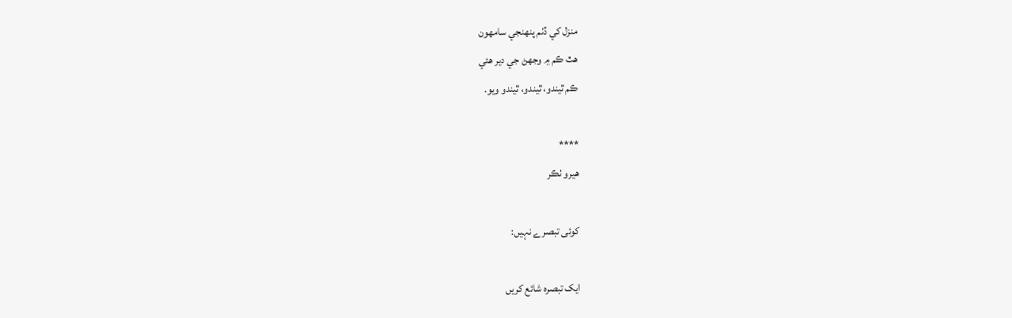منزل کي ڏٺم پنهنجي سامهون
هٿ ڪم ۾ وجهڻ جي دير هئي
ڪم ٿيندو، ٿيندو، ٿيندو ويو.

****
هيرو ٺڪر

کوئی تبصرے نہیں:

ایک تبصرہ شائع کریں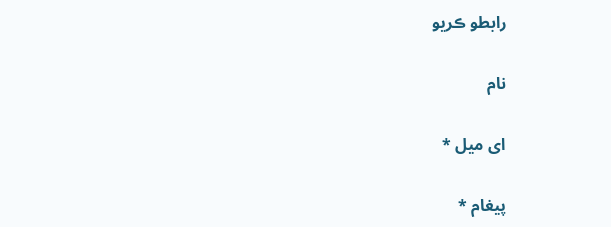رابطو ڪريو

نام

ای میل *

پیغام *